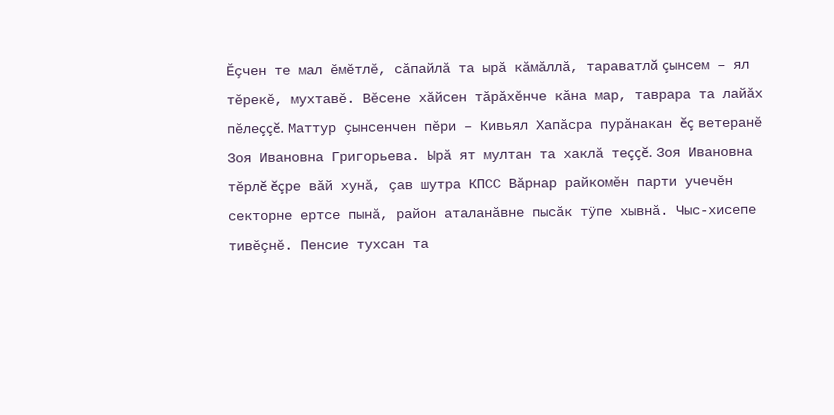Ĕçчен те мал ĕмĕтлĕ, сăпайлă та ырă кăмăллă, тараватлă çынсем – ял тĕрекĕ, мухтавĕ. Вĕсене хăйсен тăрăхĕнче кăна мар, таврара та лайăх пĕлеççĕ. Маттур çынсенчен пĕри – Кивьял Хапăсра пурăнакан ĕç ветеранĕ Зоя Ивановна Григорьева. Ырă ят мултан та хаклă теççĕ. Зоя Ивановна тĕрлĕ ĕçре вăй хунă, çав шутра КПСС Вăрнар райкомĕн парти учечĕн секторне ертсе пынă, район аталанăвне пысăк тÿпе хывнă. Чыс-хисепе тивĕçнĕ. Пенсие тухсан та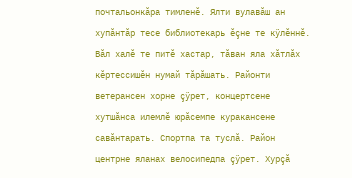почтальонкăра тимленĕ. Ялти вулавăш ан хупăнтăр тесе библиотекарь ĕçне те кÿлĕннĕ.
Вăл халĕ те питĕ хастар, тăван яла хăтлăх кĕртессишĕн нумай тăрăшать. Районти ветерансен хорне çÿрет, концертсене хутшăнса илемлĕ юрăсемпе куракансене савăнтарать. Спортпа та туслă. Район центрне яланах велосипедпа çÿрет. Хурçă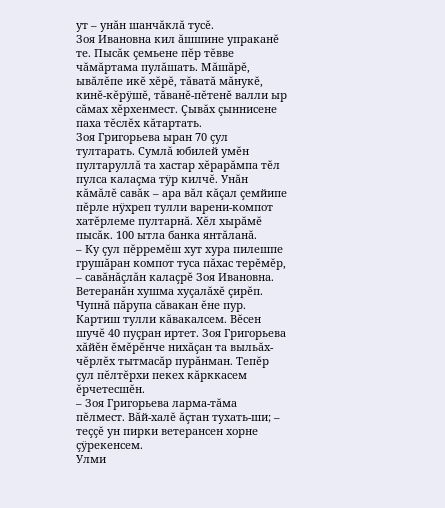ут – унăн шанчăклă тусĕ.
Зоя Ивановна кил ăшшине упраканĕ те. Пысăк çемьене пĕр тĕвве чăмăртама пулăшать. Мăшăрĕ, ывăлĕпе икĕ хĕрĕ, тăватă мăнукĕ, кинĕ-кĕрÿшĕ, тăванĕ-пĕтенĕ валли ыр сăмах хĕрхенмест. Çывăх çыннисене паха тĕслĕх кăтартать.
Зоя Григорьева ыран 70 çул тултарать. Сумлă юбилей умĕн пултаруллă та хастар хĕрарăмпа тĕл пулса калаçма тÿр килчĕ. Унăн кăмăлĕ савăк – ара вăл кăçал çемйипе пĕрле нÿхреп тулли варени-компот хатĕрлеме пултарнă. Хĕл хырăмĕ пысăк. 100 ытла банка янтăланă.
– Ку çул пĕрремĕш хут хура пилешпе грушăран компот туса пăхас терĕмĕр, – савăнăçлăн калаçрĕ Зоя Ивановна.
Ветеранăн хушма хуçалăхĕ çирĕп. Чупнă пăрупа сăвакан ĕне пур. Картиш тулли кăвакалсем. Вĕсен шучĕ 40 пуçран иртет. Зоя Григорьева хăйĕн ĕмĕрĕнче нихăçан та выльăх-чĕрлĕх тытмасăр пурăнман. Тепĕр çул пĕлтĕрхи пекех кăрккасем ĕрчетесшĕн.
– Зоя Григорьева ларма-тăма пĕлмест. Вăй-халĕ ăçтан тухать-ши; – теççĕ ун пирки ветерансен хорне çÿрекенсем.
Улми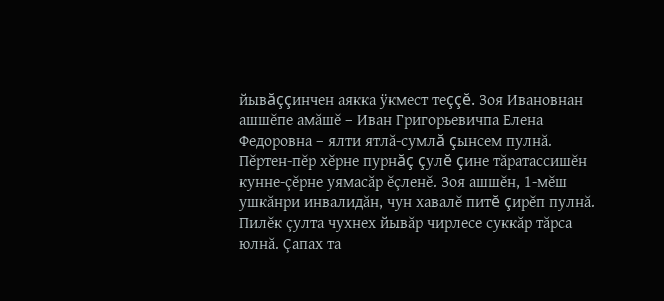йывăççинчен аякка ÿкмест теççĕ. Зоя Ивановнан ашшĕпе амăшĕ – Иван Григорьевичпа Елена Федоровна – ялти ятлă-сумлă çынсем пулнă. Пĕртен-пĕр хĕрне пурнăç çулĕ çине тăратассишĕн кунне-çĕрне уямасăр ĕçленĕ. Зоя ашшĕн, 1-мĕш ушкăнри инвалидăн, чун хавалĕ питĕ çирĕп пулнă. Пилĕк çулта чухнех йывăр чирлесе суккăр тăрса юлнă. Çапах та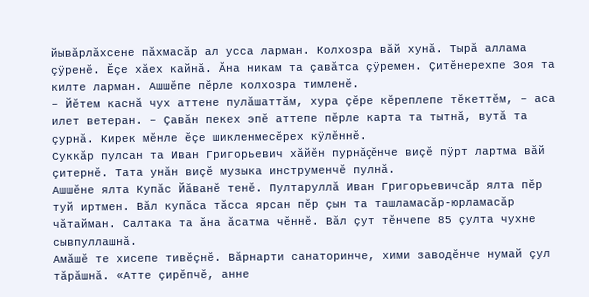йывăрлăхсене пăхмасăр ал усса ларман. Колхозра вăй хунă. Тырă аллама çÿренĕ. Ĕçе хăех кайнă. Ăна никам та çавăтса çÿремен. Çитĕнерехпе Зоя та килте ларман. Ашшĕпе пĕрле колхозра тимленĕ.
– Йĕтем каснă чух аттене пулăшаттăм, хура çĕре кĕреплепе тĕкеттĕм, – аса илет ветеран. – Çавăн пекех эпĕ аттепе пĕрле карта та тытнă, вутă та çурнă. Кирек мĕнле ĕçе шикленмесĕрех кÿлĕннĕ.
Суккăр пулсан та Иван Григорьевич хăйĕн пурнăçĕнче виçĕ пÿрт лартма вăй çитернĕ. Тата унăн виçĕ музыка инструменчĕ пулнă.
Ашшĕне ялта Купăс Йăванĕ тенĕ. Пултаруллă Иван Григорьевичсăр ялта пĕр туй иртмен. Вăл купăса тăсса ярсан пĕр çын та ташламасăр-юрламасăр чăтайман. Салтака та ăна ăсатма чĕннĕ. Вăл çут тĕнчепе 85 çулта чухне сывпуллашнă.
Амăшĕ те хисепе тивĕçнĕ. Вăрнарти санаторинче, хими заводĕнче нумай çул тăрăшнă. «Атте çирĕпчĕ, анне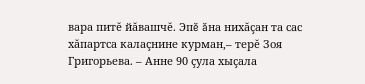вара питĕ йăвашчĕ. Эпĕ ăна нихăçан та сас хăпартса калаçнине курман,– терĕ Зоя Григорьева. – Анне 90 çула хыçала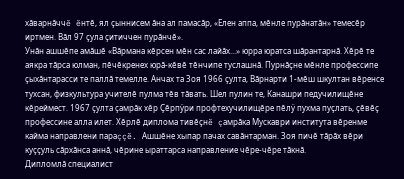хăварнăччĕ ĕнтĕ, ял çыннисем ăна ал памасăр, «Елен аппа, мĕнле пурăнатăн» темесĕр иртмен. Вăл 97 çула çитиччен пурăнчĕ».
Унăн ашшĕпе амăшĕ «Вăрмана кĕрсен мĕн сас лайăх...» юрра юратса шăрантарнă. Хĕрĕ те аякра тăрса юлман, пĕчĕкренех юрă-кĕвĕ тĕнчипе туслашнă. Пурнăçне мĕнле профессипе çыхăнтарасси те паллă темелле. Анчах та Зоя 1966 çулта, Вăрнарти 1-мĕш шкултан вĕренсе тухсан, физкультура учителĕ пулма тĕв тăвать. Шел пулин те, Канашри педучилищĕне кĕреймест. 1967 çулта çамрăк хĕр Çĕрпÿри профтехучилищĕре пĕлÿ пухма пуçлать, çĕвĕç профессине алла илет. Хĕрлĕ диплома тивĕçнĕ çамрăка Мускаври института вĕренме кайма направлени параççĕ. Ашшĕне хыпар пачах савăнтарман. Зоя пичĕ тăрăх вĕри куççуль сăрхăнса аннă, чĕрине ыраттарса направление чĕре-чĕре тăкнă.
Дипломлă специалист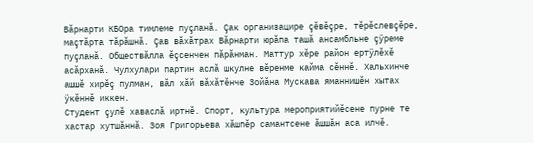Вăрнарти КБОра тимлеме пуçланă. Çак организацире çĕвĕçре, тĕрĕслевçĕре, маçтăрта тăрăшнă. Çав вăхăтрах Вăрнарти юрăпа ташă ансамбльне çÿреме пуçланă. Обществăлла ĕçсенчен пăрăнман. Маттур хĕре район ертÿлĕхĕ асăрханă. Чулхулари партин аслă шкулне вĕренме кайма сĕннĕ. Хальхинче ашшĕ хирĕç пулман, вăл хăй вăхăтĕнче Зойăна Мускава яманнишĕн хытах ÿкĕннĕ иккен.
Студент çулĕ хаваслă иртнĕ. Спорт, культура мероприятийĕсене пурне те хастар хутшăннă. Зоя Григорьева хăшпĕр самантсене ăшшăн аса илчĕ.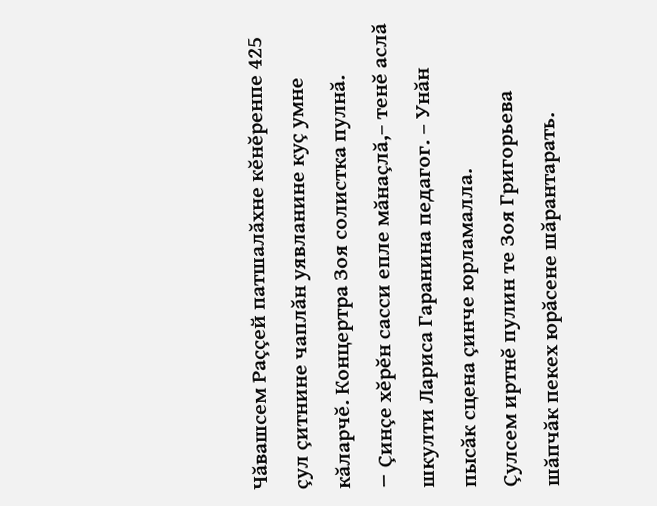Чăвашсем Раççей патшалăхне кĕнĕренпе 425 çул çитнине чаплăн уявланине куç умне кăларчĕ. Концертра Зоя солистка пулнă.
– Çинçе хĕрĕн сасси епле мăнаçлă,– тенĕ аслă шкулти Лариса Гаранина педагог. – Унăн пысăк сцена çинче юрламалла.
Çулсем иртнĕ пулин те Зоя Григорьева шăпчăк пекех юрăсене шăрантарать.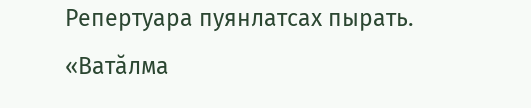Репертуара пуянлатсах пырать. «Ватăлма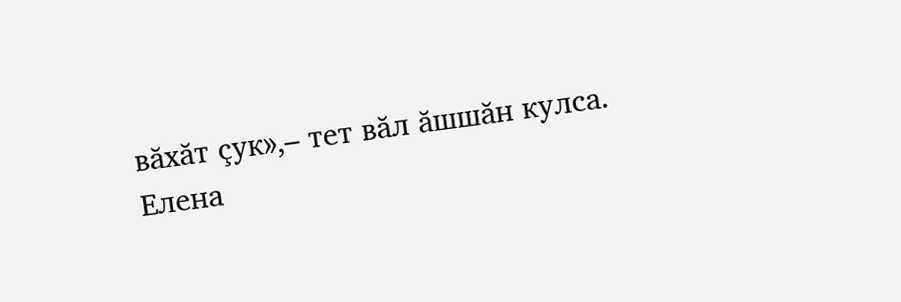вăхăт çук»,– тет вăл ăшшăн кулса.
Елена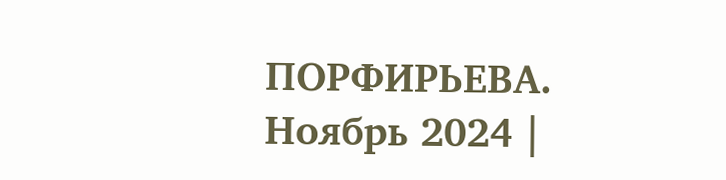ПОРФИРЬЕВА.
Ноябрь 2024 |